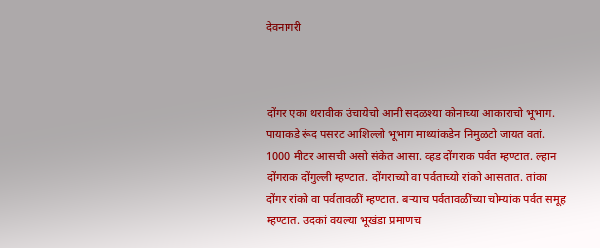देवनागरी



दोंगर एका थरावीक उंचायेचो आनी सदळश्या कोनाच्या आकाराचो भूभाग. पायाकडे रूंद पसरट आशिल्लो भूभाग माथ्यांकडेन निमुळटो जायत वतां. 1000 मीटर आसची असो संकेत आसा. व्हड दोंगराक पर्वत म्हण्टात. ल्हान दोंगराक दोंगुल्ली म्हण्टात. दोंगराच्यो वा पर्वताच्यो रांको आसतात. तांका दोंगर रांको वा पर्वतावळीं म्हण्टात. बऱ्याच पर्वतावळींच्या चोम्यांक पर्वत समूह म्हण्टात. उदकां वयल्या भूखंडा प्रमाणच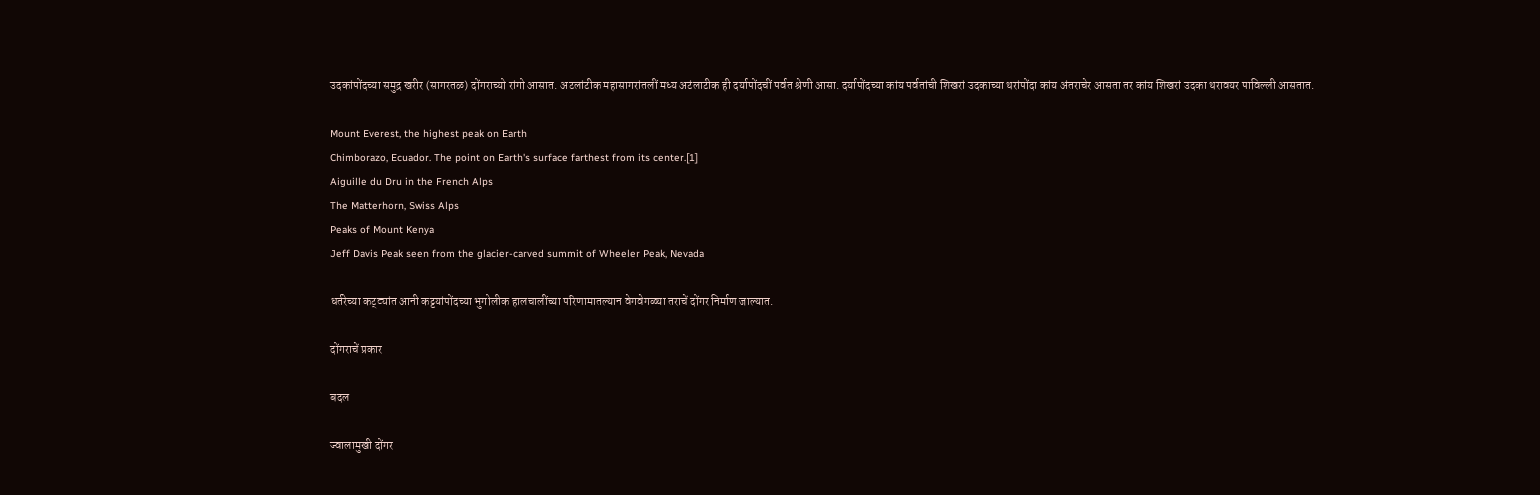उदकांपोंदच्या समुद्र खरीर (सागरतळ) दोंगराच्यो रांगो आसात. अटलांटीक महासागरांतलीं मध्य अटंलाटीक ही दर्यापोंदचीं पर्वत श्रेणी आसा. दर्यापोंदच्या कांय पर्वतांची शिखरां उदकाच्या थरांपोंदा कांय अंतराचेर आसता तर कांय शिखरां उदका थरावयर पाविल्ली आसतात.

Mount Everest, the highest peak on Earth
Chimborazo, Ecuador. The point on Earth's surface farthest from its center.[1]
Aiguille du Dru in the French Alps
The Matterhorn, Swiss Alps
Peaks of Mount Kenya
Jeff Davis Peak seen from the glacier-carved summit of Wheeler Peak, Nevada

धर्तरेच्या कट्ट्यांत आनी कट्टयांपोंदच्या भुगोलीक हालचालींच्या परिणामातल्यान वेगवेगळ्या तराचें दोंगर निर्माण जाल्यात.

दोंगराचें प्रकार

बदल

ज्वालामुखी दोंगर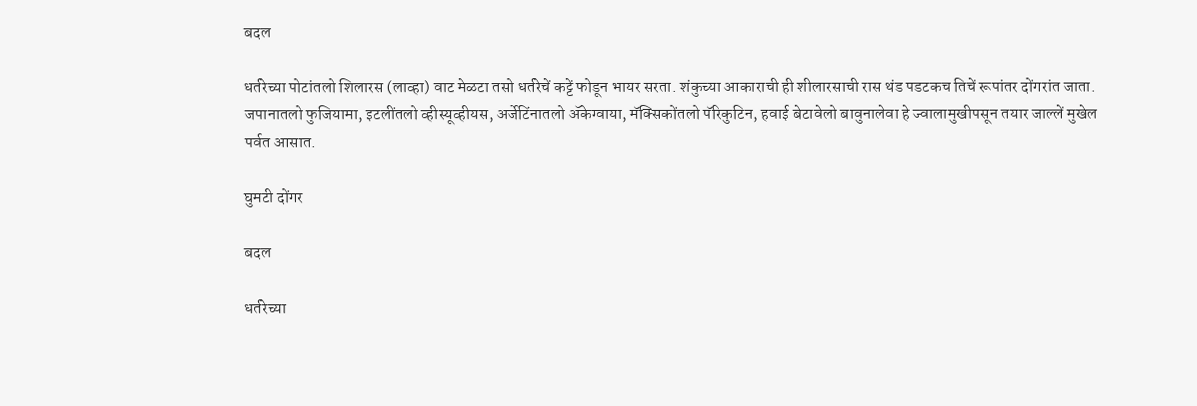बदल

धर्तरेच्या पोटांतलो शिलारस (लाव्हा) वाट मेळटा तसो धर्तरेचें कट्टें फोडून भायर सरता. शंकुच्या आकाराची ही शीलारसाची रास थंड पडटकच तिचें रूपांतर दोंगरांत जाता. जपानातलो फुजियामा, इटलींतलो व्हीस्यूव्हीयस, अर्जेटिंनातलो ॲकेग्वाया, मॅक्सिकोंतलो पॅरिकुटिन, हवाई बेटावेलो बावुनालेवा हे ज्वालामुखीपसून तयार जाल्लें मुखेल पर्वत आसात.

घुमटी दोंगर

बदल

धर्तरेच्या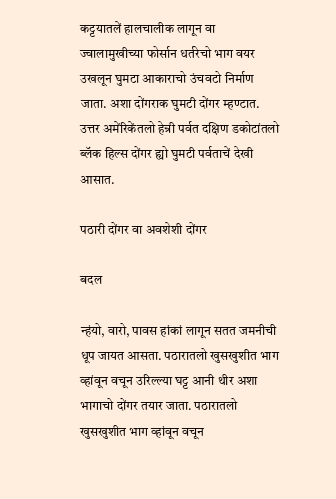कट्टयातलें हालचालीक लागून वा ज्वालामुखीच्या फोर्सान धर्तरेचो भाग वयर उखलून घुमटा आकाराचो उंचवटो निर्माण जाता. अशा दोंगराक घुमटी दोंगर म्हण्टात. उत्तर अमेंरिकेंतलो हेन्री पर्वत दक्षिण डकोटांतलो ब्लॅक हिल्स दोंगर ह्यो घुमटी पर्वताचें देखी आसात.

पठारी दोंगर वा अवशेशी दोंगर

बदल

न्हंयो, वारो, पावस हांकां लागून सतत जमनीची धूप जायत आसता. पठारातलो खुसखुशीत भाग व्हांवून वचून उरिल्ल्या घट्ट आनी थीर अशा भागाचो दोंगर तयार जाता. पठारातलो खुसखुशीत भाग व्हांवून वचून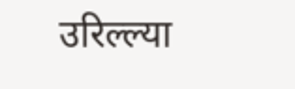उरिल्ल्या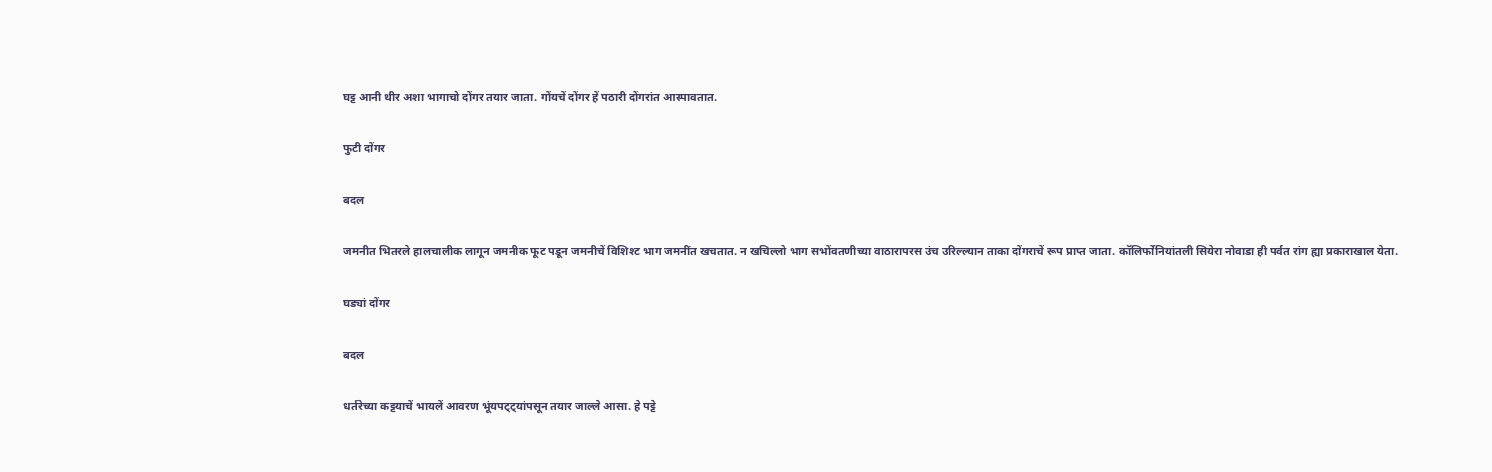घट्ट आनी थीर अशा भागाचो दोंगर तयार जाता. गोंयचें दोंगर हें पठारी दोंगरांत आस्पावतात.

फुटी दोंगर

बदल

जमनीत भितरले हालचालीक लागून जमनीक फूट पडून जमनीचें विशिश्ट भाग जमनींत खचतात. न खचिल्लो भाग सभोंवतणीच्या वाठारापरस उंच उरिल्ल्यान ताका दोंगराचें रूप प्राप्त जाता. कॉलिर्फोनियांतली सियेरा नोवाडा ही पर्वत रांग ह्या प्रकाराखाल येता.

घड्यां दोंगर

बदल

धर्तरेच्या कट्टयाचें भायलें आवरण भूंयपट्ट्यांपसून तयार जाल्ले आसा. हे पट्टे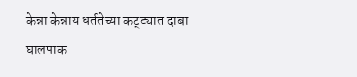केन्ना केन्नाय धर्ततेच्या कट्ट्यात दाबा घालपाक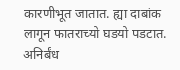कारणीभूत जातात. ह्या दाबांक लागून फातराच्यो घडयो पडटात. अनिर्बंध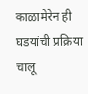काळामेरेन ही घडयांची प्रक्रिया चालू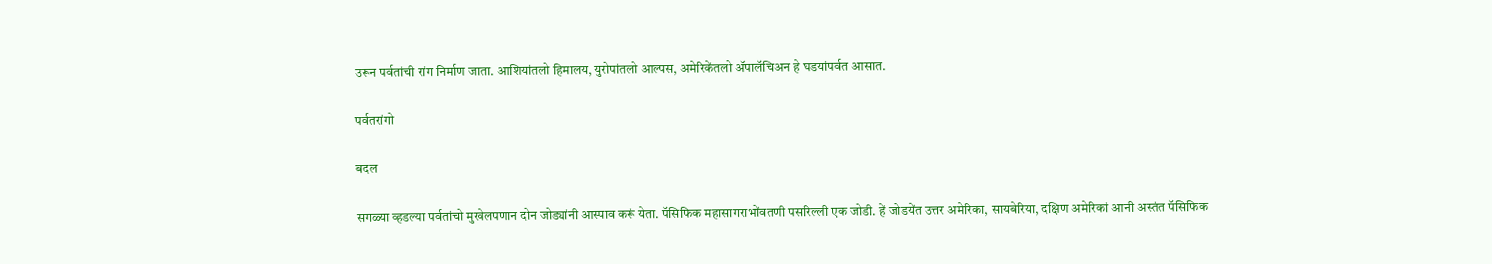उरून पर्वतांची रांग निर्माण जाता. आशियांतलो हिमालय, युरोपांतलो आल्पस, अमेरिकेंतलो ॲपालॅचिअन हे घडयांपर्वत आसात.

पर्वतरांगो

बदल

सगळ्या व्हडल्या पर्वतांचो मुखेलपणान दोन जोड्यांनी आस्पाव करूं येता. पॅसिफिक महासागराभोंवतणी पसरिल्ली एक जोडी. हें जोडयेंत उत्तर अमेरिका, सायबेरिया, दक्षिण अमेरिकां आनी अस्तंत पॅसिफिक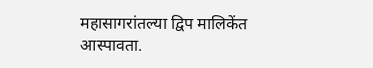महासागरांतल्या द्विप मालिकेंत आस्पावता.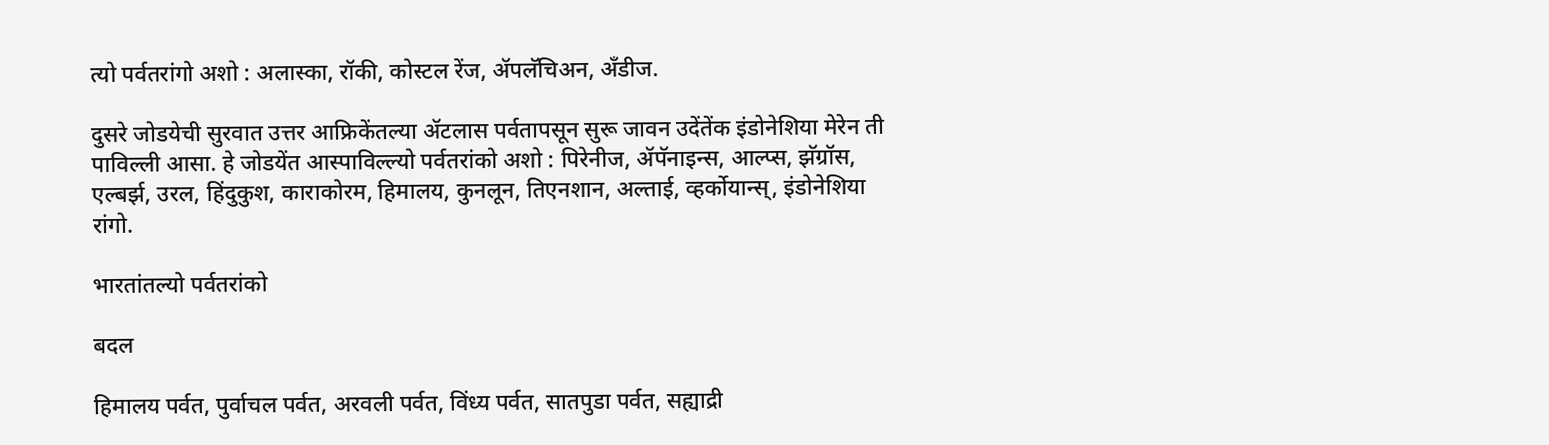त्यो पर्वतरांगो अशो : अलास्का, रॉकी, कोस्टल रेंज, ॲपलॅचिअन, अँडीज.

दुसरे जोडयेची सुरवात उत्तर आफ्रिकेंतल्या ॲटलास पर्वतापसून सुरू जावन उदेंतेंक इंडोनेशिया मेरेन ती पाविल्ली आसा. हे जोडयेंत आस्पाविल्ल्यो पर्वतरांको अशो : पिरेनीज, ॲपॅनाइन्स, आल्प्स, झॅग्रॉस, एल्बर्झ, उरल, हिंदुकुश, काराकोरम, हिमालय, कुनलून, तिएनशान, अल्ताई, व्हर्कोयान्स्, इंडोनेशिया रांगो.

भारतांतल्यो पर्वतरांको

बदल

हिमालय पर्वत, पुर्वाचल पर्वत, अरवली पर्वत, विंध्य पर्वत, सातपुडा पर्वत, सह्याद्री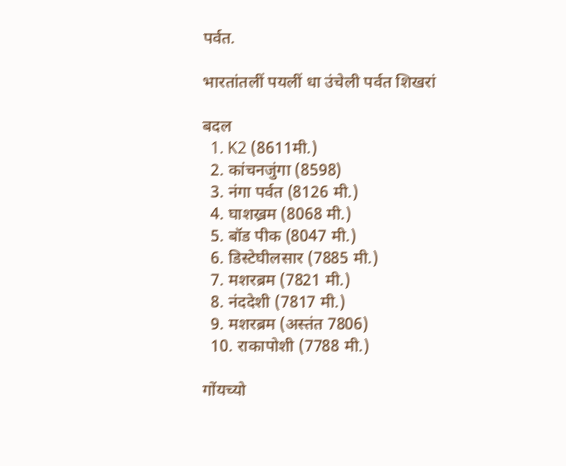पर्वत.

भारतांतलीं पयलीं धा उंचेली पर्वत शिखरां

बदल
  1. K2 (8611मी.)
  2. कांचनजुंगा (8598)
  3. नंगा पर्वत (8126 मी.)
  4. घाशख्रम (8068 मी.)
  5. बॉड पीक (8047 मी.)
  6. डिस्टेघीलसार (7885 मी.)
  7. मशरब्रम (7821 मी.)
  8. नंददेशी (7817 मी.)
  9. मशरब्रम (अस्तंत 7806)
  10. राकापोशी (7788 मी.)

गोंयच्यो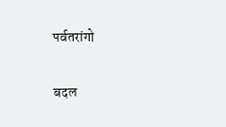पर्वतरांगो

बदल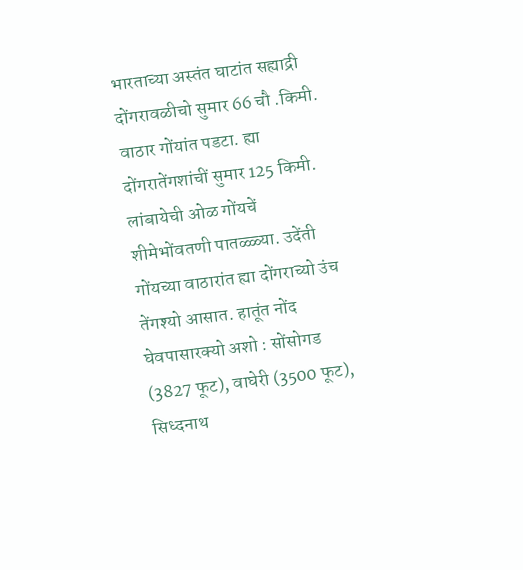भारताच्या अस्तंत घाटांत सह्याद्री दोंगरावळीचो सुमार 66 चौ .किमी. वाठार गोंयांत पडटा. ह्या दोंगरातेंगशांचीं सुमार 125 किमी. लांबायेची ओळ गोंयचें शीमेभोंवतणी पातळ्ळ्या. उदेंती गोंयच्या वाठारांत ह्या दोंगराच्यो उंच तेंगश्यो आसात. हातूंत नोंद घेवपासारक्यो अशो : सोंसोगड (3827 फूट), वाघेरी (3500 फूट), सिध्दनाथ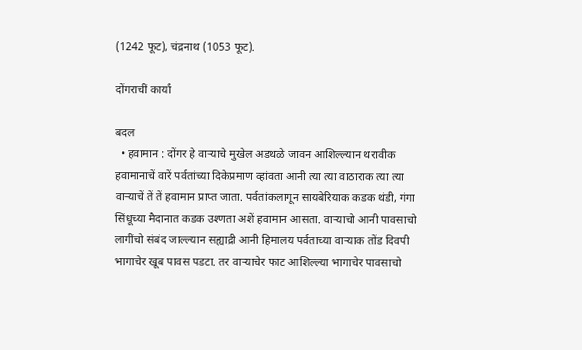(1242 फूट), चंद्रनाथ (1053 फूट).

दोंगराचीं कार्यां

बदल
  • हवामान : दोंगर हे वाऱ्याचे मुखेल अडथळे जावन आशिल्ल्यान थरावीक हवामानाचें वारें पर्वतांच्या दिकेप्रमाण व्हांवता आनी त्या त्या वाठाराक त्या त्या वाऱ्याचें तें तें हवामान प्राप्त जाता. पर्वतांकलागून सायबेरियाक कडक थंडी, गंगा सिंधूच्या मैदानात कडक उश्णता अशें हवामान आसता. वाऱ्याचो आनी पावसाचो लागींचो संबंद जाल्ल्यान सह्याद्री आनी हिमालय पर्वताच्या वाऱ्याक तोंड दिवपी भागाचेर खूब पावस पडटा. तर वाऱ्याचेर फाट आशिल्ल्या भागाचेर पावसाचो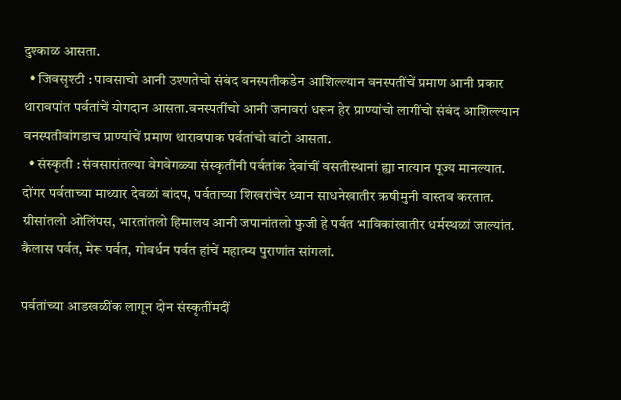दुश्काळ आसता.
  • जिवसृश्टी : पावसाचो आनी उश्णतेचो संबंद वनस्पतीकडेन आशिल्ल्यान वनस्पतींचें प्रमाण आनी प्रकार थारावपांत पर्वतांचें योगदान आसता.वनस्पतींचो आनी जनावरां धरून हेर प्राण्यांचो लागींचो संबंद आशिल्ल्यान वनस्पतीवांगडाच प्राण्यांचें प्रमाण थारावपाक पर्वतांचो वांटो आसता.
  • संस्कृती : संवसारांतल्या वेगवेगळ्या संस्कृतींनी पर्वतांक देवांचीं वसतीस्थानां ह्या नात्यान पूज्य मानल्यात. दोंगर पर्वताच्या माथ्यार देवळां बांदप, पर्वताच्या शिखरांचेर ध्यान साधनेखातीर ऋषीमुनी वास्तव करतात. ग्रीसांतलो ओलिंपस, भारतांतलो हिमालय आनी जपानांतलो फुजी हे पर्वत भाविकांखातीर धर्मस्थळां जाल्यांत. कैलास पर्वत, मेरू पर्वत, गोवर्धन पर्वत हांचें महात्म्य पुराणांत सांगलां.

पर्वतांच्या आडखळींक लागून दोन संस्कृतींमदीं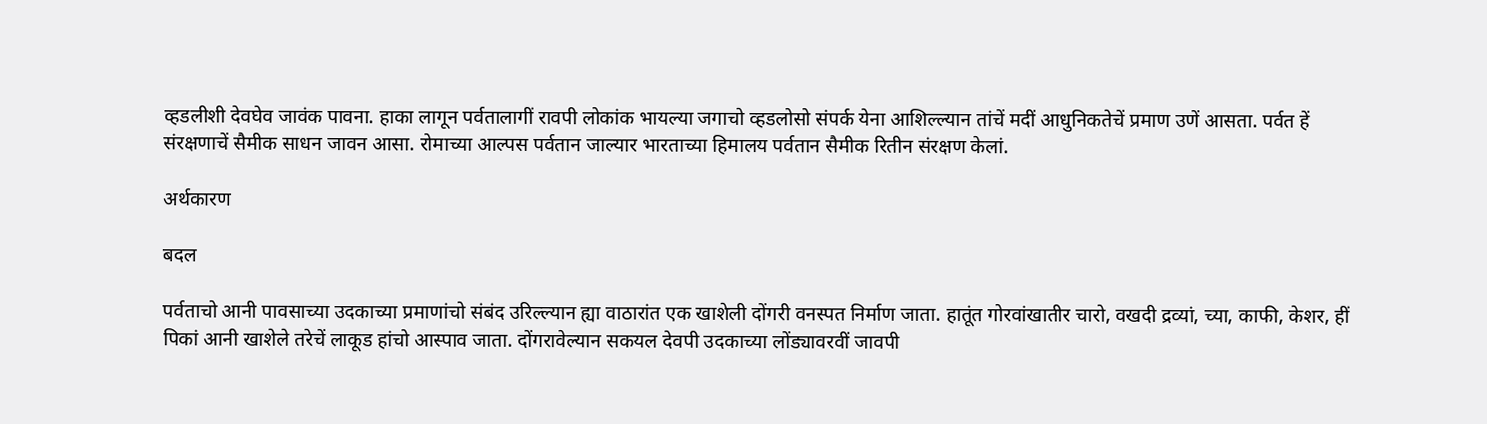व्हडलीशी देवघेव जावंक पावना. हाका लागून पर्वतालागीं रावपी लोकांक भायल्या जगाचो व्हडलोसो संपर्क येना आशिल्ल्यान तांचें मदीं आधुनिकतेचें प्रमाण उणें आसता. पर्वत हें संरक्षणाचें सैमीक साधन जावन आसा. रोमाच्या आल्पस पर्वतान जाल्यार भारताच्या हिमालय पर्वतान सैमीक रितीन संरक्षण केलां.

अर्थकारण

बदल

पर्वताचो आनी पावसाच्या उदकाच्या प्रमाणांचो संबंद उरिल्ल्यान ह्या वाठारांत एक खाशेली दोंगरी वनस्पत निर्माण जाता. हातूंत गोरवांखातीर चारो, वखदी द्रव्यां, च्या, काफी, केशर, हीं पिकां आनी खाशेले तरेचें लाकूड हांचो आस्पाव जाता. दोंगरावेल्यान सकयल देवपी उदकाच्या लोंड्यावरवीं जावपी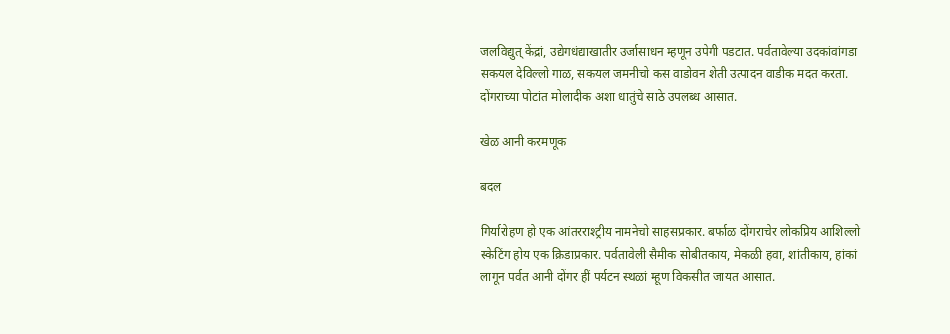जलविद्युत् केंद्रां, उद्येगधंद्याखातीर उर्जासाधन म्हणून उपेगी पडटात. पर्वतावेल्या उदकांवांगडा सकयल देविल्लो गाळ, सकयल जमनीचो कस वाडोवन शेती उत्पादन वाडीक मदत करता. दोंगराच्या पोटांत मोलादीक अशा धातुंचे साठे उपलब्ध आसात.

खेळ आनी करमणूक

बदल

गिर्यारोहण हो एक आंतरराश्ट्रीय नामनेचो साहसप्रकार. बर्फाळ दोंगराचेर लोकप्रिय आशिल्लो स्केटिंग होय एक क्रिडाप्रकार. पर्वतावेली सैमीक सोबीतकाय, मेकळी हवा, शांतीकाय, हांकां लागून पर्वत आनी दोंगर हीं पर्यटन स्थळां म्हूण विकसीत जायत आसात.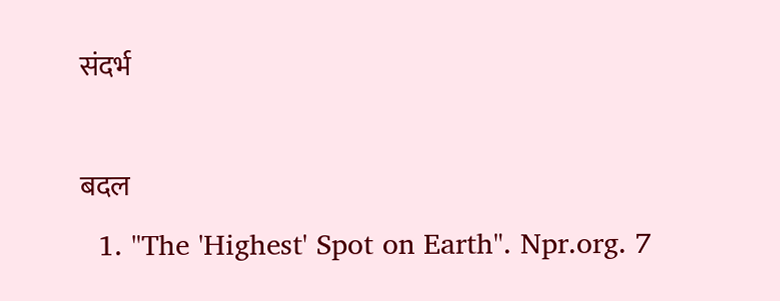संदर्भ

बदल
  1. "The 'Highest' Spot on Earth". Npr.org. 7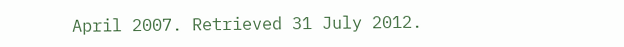April 2007. Retrieved 31 July 2012.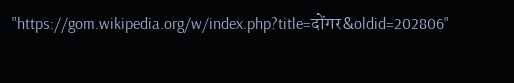"https://gom.wikipedia.org/w/index.php?title=दोंगर&oldid=202806"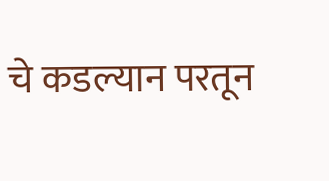चे कडल्यान परतून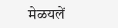मेळयलें